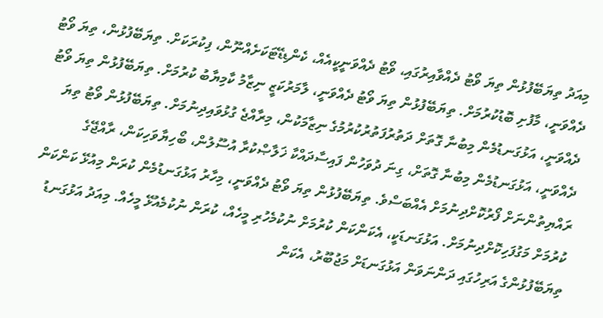މިއަދު ތިޔަބޭފުޅުން ތިޔަ ވޯޓު ދެއްވާއިރުގައި، ވޯޓު ދެއްވަނީކީއެއް، ކެންޑިޑޭޓަކަށެއްނޫން، ފިކުރަކަށް. ތިޔަބޭފުޅުން، ތިޔަ ވޯޓު ދެއްވަނީ، މާފުށި ބޮޑުކުރުމަށް. ތިޔަބޭފުޅުން ތިޔަ ވޯޓު ދެއްވަނީ، ލާމަރުކަޒީ ނިޒާމު ކާމިޔާބު ކުރުމަށް. ތިޔަބޭފުޅުން ތިޔަ ވޯޓު ދެއްވަނީ، އަޅުގަނޑުމެން މިބުނާ ގޮތަށް ދަތުރުފަތުރުކުރުމުގެ ނިޒާމަކުން، މިރާއްޖެ ގުޅުވައިދިނުމަށް. ތިޔަބޭފުޅުން ވޯޓު ތިޔަ ދެއްވަނީ، އަޅުގަނޑުމެން މިބުނާ ގޮތަށް، ގިނަ ދުވަހުން ފައިސާދައްކާ ޚަލާޞްކުރާ އުސޫލުން، ބޯހިޔާވަހިކަން، ރާއްޖޭގެ ރައްޔިތުންނަށް ފޯރުކޮށްދިނުމަށް އެއްބަސްވެ. ތިޔަބޭފުޅުން ތިޔަ ވޯޓު ދެއްވަނީ، މިހާރު އަޅުގަނޑުމެން ކުރަން މިއުޅޭ ކަންކަން ކުރުމަށް މަގުފަހިކޮށްދިނުމަށް. އަޅުގަނޑަކީ، އެކަންކަން ކުރުމަށް ނުކުމެހުރި މީހެއް، ކުރަން ނުކުމެއުޅޭ މީހެއް. މިއަދު އަޅުގަނޑު ތިޔަބޭފުޅުންގެ އަރިހުގައި ދަންނަވަން އަޅުގަނޑަށް މަޖުބޫރު، އެކަން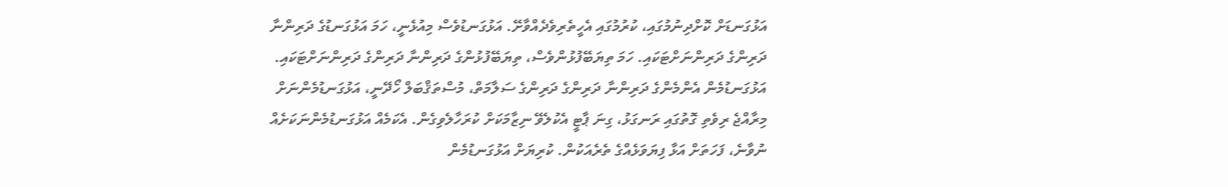އަޅުގަނޑަށް ކޮށްދިނުމުގައި، ކުރުމުގައި އެހީތެރިވެދެއްވާށޭ. އަޅުގަނޑުވެސް މިއުޅެނީ، ހަމަ އަޅުގަނޑުގެ ދަރިންނާ ދަރިންގެ ދަރިންނަށްޓަކައި. ހަމަ ތިޔަބޭފުޅުންވެސް، ތިޔަބޭފުޅުންގެ ދަރިންނާ ދަރިންގެ ދަރިންނަށްޓަކައި. އަޅުގަނޑުމެން އެންމެންގެ ދަރިންނާ ދަރިންގެ ދަރިންގެ ސަލާމަތް، މުސްތަޤްބަލް ހޯދޭނީ، އަޅުގަނޑުމެންނަށް މިރާއްޖެ ރިވެތި ގޮތުގައި ރަނގަޅު، ގިނަ ޕާޓީ އެކުލެވޭ ނިޒާމަކަށް ކުރަހާލެވިގެން. އެކަމެއް އަޅުގަނޑުމެންނަކަށެއް ނުވާނެ، ފަހަތަށް އަޅާ ފިޔަވަޅެއްގެ ތެރެއަކުން. ކުރިޔަށް އަޅުގަނޑުމެން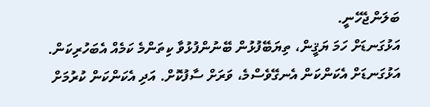ބަލަންޖެހޭނީ.
އަޅުގަނޑަށް ހަމަ ޔަޤީން، ތިޔަބޭފުޅުން ބޭނުންފުޅުވާ ކިތަންމެ ކަމެއް އެބަހުރިކަން. އަޅުގަނޑަށް އެކަންކަން އެނގޭވެސްމެ، ވަރަށް ސާފުކޮށް. އަދި އެކަންކަން ކުރުމަށް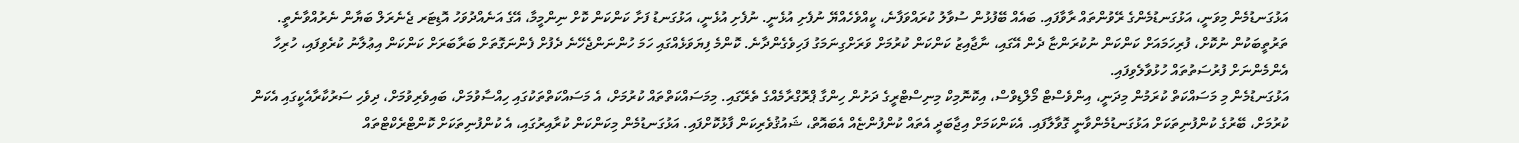އަޅުގަނޑުމެން މިވަނީ، އަޅުގަނޑުމެންގެ ރޭވުންތައް ރާވާފައި. ބައެއް ބޭފުޅުން ސުވާލު ކުރައްވަފާނެ، ކީއްވެހެއްޔޭ ނުފެށި އުޅެނީ. ނުފެށި އުޅެނީ، އަޅުގަނޑު ފަށާ ކަންކަން ކޮށް ނިންމީމާ، އޭގެ އަނެއްދުވަހު އޮޑިޓަރ ޖެނެރަލް ބަޔާން ނެރުއްވާނެތީ. ތަރުތީބަކުން ނުކޮށް، ފުރިހަމައަށް ކަންކަން ނުކުރަންޏާ ދެން އޭގައި، ނާޖާއިޒު ކަންކަން ކުރުމަށް ވަރަށްގިނަމަގު ފަހިވެގެންދާނެ. ކޮންމެ ފިޔަވަޅެއްގައި ހަމަ ހުންނަންޖެހޭނެ ދެފުށް ފެންނަގޮތަށް ބަރާބަރަށް ކަންކަން އިޢުލާނު ކުރެވިފައި، ހުރިހާ އެންމެންނަށް ފުރުސަތުތައް ހުޅުވާލެވިފައި.
އަޅުގަނޑުމެން މި މަސައްކަތް ކުރަމުން މިދަނީ، އިންވެސްޓް މޯލްޑިވްސް، އިކޮނޮމިކް މިނިސްޓްރީގެ ދަށުން ހިންގާ ޕްރޮގްރާމެއްގެ ތެރޭގައި. މިމަސައްކަތްތައް ކުރުމަށް، އެ މަސައްކަތްތަކުގައި ހިއްސާވުމަށް، ބައިވެރިވުމަށް، ދިވެހި ސަރުކާރާއެކީގައި އެކަން ކުރުމަށް، ބޭރުގެ ކުންފުނިތަކަށް އަޅުގަނޑުމެންވާނީ ގޮވާލާފައި. އެކަންކަމަށް އިޖާބަދީ އެތައް ކުންފުންޏެއް އެބައޮތް، ޝައުޤުވެރިކަން ފާޅުކޮށްފައި. އަޅުގަނޑުމެން މިކަންކަން ކުރާއިރުގައި، އެ ކުންފުނިތަކަށް ކޮންޓްރެކްޓްތައް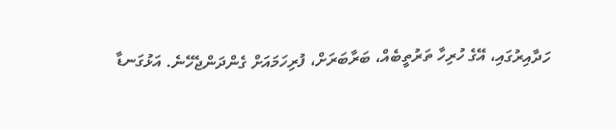ހަދާއިރުގައި، އޭގެ ހުރިހާ ތަރުތީބެއް، ބަރާބަރަށް، ފުރިހަމައަށް ގެންދަންޖެހޭނެ. އަޅުގަނޑާ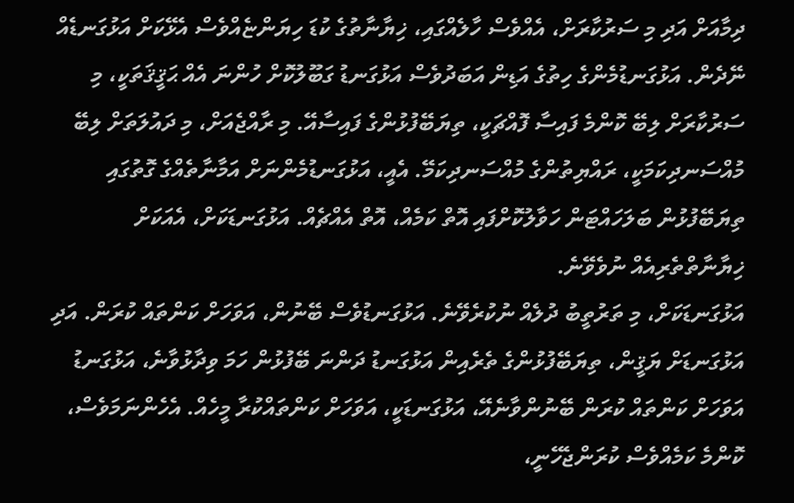ދިމާއަށް އަދި މި ސަރުކާރަށް، އެއްވެސް ހާލެއްގައި، ޚިޔާނާތުގެ ކުޑަ ހިޔަންޏެއްވެސް އެޅޭކަށް އަޅުގަނޑެއް ނޭދެން. އަޅުގަނޑުމެންގެ ހިތުގެ އަޑިން އަބަދުވެސް އަޅުގަނޑު ގަބޫލުކޮށް ހުންނަ އެއް ޙަޤީޤަތަކީ، މި ސަރުކާރަށް ލިބޭ ކޮންމެ ފައިސާ ފޮއްޗަކީ، ތިޔަބޭފުޅުންގެ ފައިސާއޭ. މި ރާއްޖެއަށް، މި ދައުލަތަށް ލިބޭ މުއްސަނދިކަމަކީ، ރައްޔިތުންގެ މުއްސަނދިކަމޭ. އެއީ، އަޅުގަނޑުމެންނަށް އަމާނާތެއްގެ ގޮތުގައި ތިޔަބޭފުޅުން ބަލަހައްޓަން ހަވާލުކޮށްފައި އޮތް ކަމެއް، އޮތް އެއްޗެއް. އަޅުގަނޑަކަށް، އެއަކަށް ޚިޔާނާތްތެރިއެއް ނުވެވޭނެ.
އަޅުގަނޑަކަށް، މި ތަރުތީބު ދުލެއް ނުކުރެވޭނެ. އަޅުގަނޑުވެސް ބޭނުން، އަވަހަށް ކަންތައް ކުރަން. އަދި އަޅުގަނޑަށް ޔަޤީން، ތިޔަބޭފުޅުންގެ ތެރެއިން އަޅުގަނޑު ދަންނަ ބޭފުޅުން ހަމަ ވިދާޅުވާނެ، އަޅުގަނޑު އަވަހަށް ކަންތައް ކުރަން ބޭނުންވާނެއޭ، އަޅުގަނޑަކީ، އަވަހަށް ކަންތައްކުރާ މީހެއް. އެހެންނަމަވެސް، ކޮންމެ ކަމެއްވެސް ކުރަންޖެހޭނީ،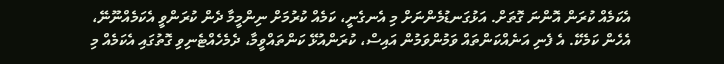އެކަމެއް ކުރަން އޮންނަ ގޮތަށް. އަޅުގަނޑުމެންނަށް މި އެނގެނީ، ކަމެއް ކުރުމަށް ނިންމީމާ ދެން ކުރަންވީ އެކަމެއްނޫނޭ، އެހެން ކަމެކޭ. އެ ފެނި އަނެއްކަންތައް ވަމުންވަމުން އައިސް، ކުރަންއުޅޭ ކަންތައްވީމާ، ދެމެހެއްޓެނިވި ގޮތުގައި އެކަމެއް މި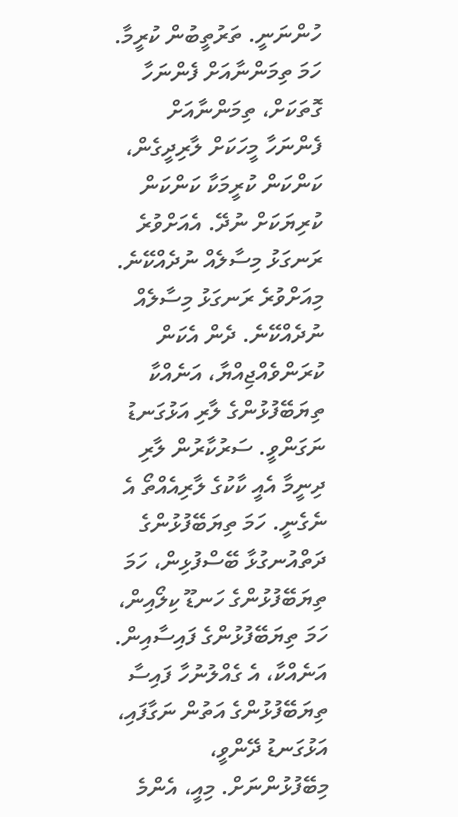ހުންނަނީ. ތަރުތީބުން ކުރީމާ. ހަމަ ތިމަންނާއަށް ފެންނަހާ ގޮތަކަށް، ތިމަންނާއަށް ފެންނަހާ މީހަކަށް ލާރިދީގެން، ކަންކަން ކުރީމަކާ ކަންކަން ކުރިޔަކަށް ނުދޭ. އެއަށްވުރެ ރަނގަޅު މިސާލެއް ނުދެއްކޭނެ. މިއަށްވުރެ ރަނގަޅު މިސާލެއް ނުދެއްކޭނެ. ދެން އެކަން ކުރަންވެއްޖިއްޔާ، އަނެއްކާ ތިޔަބޭފުޅުންގެ ލާރި އަޅުގަނޑު ނަގަންވީ. ސަރުކާރުން ލާރި ދިނީމާ އެއީ ކާކުގެ ލާރިއެއްތޯ އެ ނެގެނީ. ހަމަ ތިޔަބޭފުޅުންގެ ދަތްއުނގުޅާ ބޭސްފުޅިން، ހަމަ ތިޔަބޭފުޅުންގެ ހަނޑޫ ކިލޯއިން، ހަމަ ތިޔަބޭފުޅުންގެ ފައިސާއިން. އަނެއްކާ، އެ ގެއްލުނުހާ ފައިސާ ތިޔަބޭފުޅުންގެ އަތުން ނަގާފައި، އަޅުގަނޑު ދޭންވީ، މިބޭފުޅުންނަށް. މިއީ، އެންމެ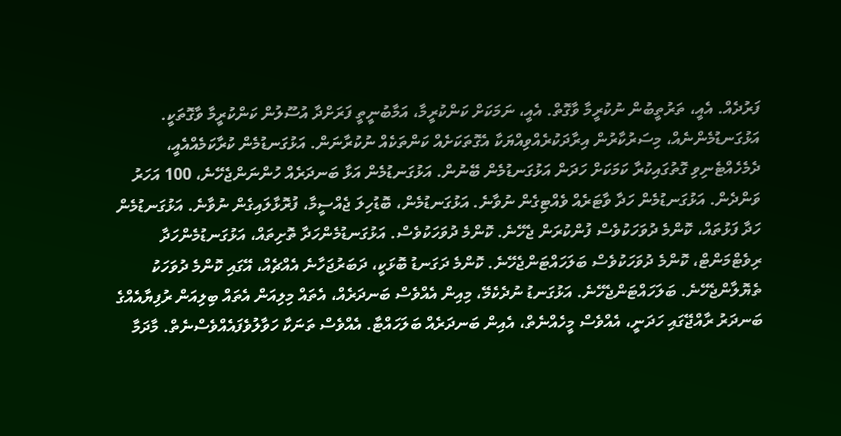ފަރުދެއް. އެއީ، ތަރުތީބުން ނުކުރީމާ ވާގޮތް. އެއީ، ނަމަކަށް ކަންކުރީމާ، އަމާބުނީތީ ފަރަށްދާ އުސޫލުން ކަންކުރީމާ ވާގޮތަކީ.
އަޅުގަނޑުމެންނެއް، މިސަރުކާރުން އިރާދަކުރެއްވިއްޔަކާ އެގޮތަކަށެއް ކަންތަކެއް ނުކުރާނަން. އަޅުގަނޑުމެން ކުރާކަމެއްއެއީ، ދެމެހެއްޓެނިވި ގޮތުގައިކުރާ ކަމަކަށް ހަދަން އަޅުގަނޑުމެން ބޭނުން. އަޅުގަނޑުމެން އަޅާ ބަނދަރެއް ހުންނަންޖެހޭނެ، 100 އަހަރު ވަންދެން. އަޅުގަނޑުމެން ހަދާ ވާޓަރެއް ވެއްޓިގެން ނުވާނެ. އަޅުގަނޑުމެން، ބޮޑުހިލަ ޖެއްސީމާ، ފުރޮޅާލައިގެން ނުވާނެ. އަޅުގަނޑުމެން ހަދާ ފަޅުތައް، ކޮންމެ ދުވަހަކުވެސް ފުންކުރަން ޖެހޭނެ. ކޮންމެ ދުވަހަކުވެސް. އަޅުގަނޑުމެންހަދާ ތޮށިތައް، އަޅުގަނޑުމެންހަދާ ރިވެޓްމަންޓް، ކޮންމެ ދުވަހަކުވެސް ބަލަހައްޓަންޖެހޭނެ. ކޮންމެ ދަގަނޑު ބޮޅަކީ، ދަބަރުޖަހާނެ އެއްޗެއް، އޭގައި ކޮންމެ ދުވަހަކު ތެޔޮލާންޖެހޭނެ. ބަލަހައްޓަންޖެހޭނެ. އަޅުގަނޑު ނުދެކެމޭ، މިއިން އެއްވެސް ބަނދަރެއް، އެތައް މިލިއަން އެތައް ބިލިއަން ރުފިޔާއެއްގެ ބަނދަރު ރާއްޖޭގައި ހަދަނީ، އެއްވެސް މީހެއްނެތް، އެއިން ބަނދަރެއް ބަލަހައްޓާ. އެއްވެސް ތަނަކާ ހަވާލުވެފައެއްވެސްނެތް. މާދަމާ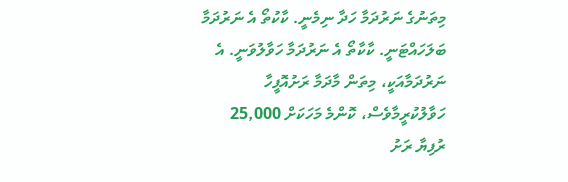މިތަނުގެ ނަރުދަމާ ހަދާ ނިމެނީ. ކާކުތޯ އެ ނަރުދަމާ ބަލަހައްޓަނީ. ކާކާތޯ އެ ނަރުދަމާ ހަވާލުވަނީ. އެ ނަރުދަމާއަކީ، މިތަން މާދަމާ ރަށުއޮފީހާ ހަވާލުކުރީމާވެސް، ކޮންމެ މަހަކަށް 25,000 ރުފިޔާ ރަށު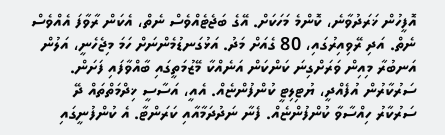އޮފީހުން ޚަރަދުވާނެ، ކޮންމެ މަހަކަށް. އޭގެ ބަޖެޓެއްވެސް ނެތް، އެކަން ރާވާފަ އެއްވެސް ނެތް. އަދި ރޭވިއިރުގައި، 80 ގެއަށް މަދު. އަޅުގަނޑުމެންނަށް ހަމަ މިޖެހެނީ، އަލުން އަނބުރާ މިއިން ވަރަށްގިނަ ކަންކަން އަނެއްކާ މޭޒުމަތީގައި ބާއްވާފައި ފަށަން.
ސަރުކާރުން އުފެއްދީ، ޔުޓިލިޓީ ކުންފުންޏެއް. އެއީ، އަސާސީ ޚިދްމަތްތައް ދޭ ސަރުކާރު ހިއްސާވާ ކުންފުންޏެއް. ފެނާ ނަދުދަމާއާއި ކަރަންޓާ. އެ ކުންފުނީގައި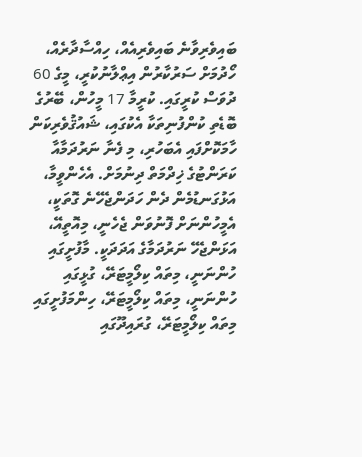ބައިވެރިވާނެ ބައިވެރިއެއް، ހިއްސާދާރެއް، ހޯދުމަށް ސަރުކާރުން އިޢްލާނުކުރީ، މީގެ 60 ދުވަސް ކުރީގައި. ކުރީމާ 17 މީހުން، ބޭރުގެ ބޮޑެތި ކުންފުނިތަކާ އެކުގައި، ޝައުޤުވެރިކަން ހާމަކޮށްފައި އެބަހުރި، މި ފެނާ ނަރުދަމާއާ ކަރަންޓުގެ ޚިދްމަތް ދިނުމަށް. އެހެންވީމާ، އަޅުގަނޑުމެން ދެން ހަދަންޖެހޭނެ ގޮތަކީ، އެމީހުންނަށް ފޮނުވަން ޖެހެނީ، މިއޮތީއޭ، އަޅަންޖެހޭ ނަރުދަމާގެ އަދަދަކީ. މާފުށީގައި ހުންނަނީ، މިތައް ކިލޯމީޓަރޭ، ގުޅީގައި ހުންނަނީ، މިތައް ކިލޯމީޓަރޭ، ހިންމަފުށީގައި މިތައް ކިލޯމީޓަރޭ، ގުރައިދޫގައި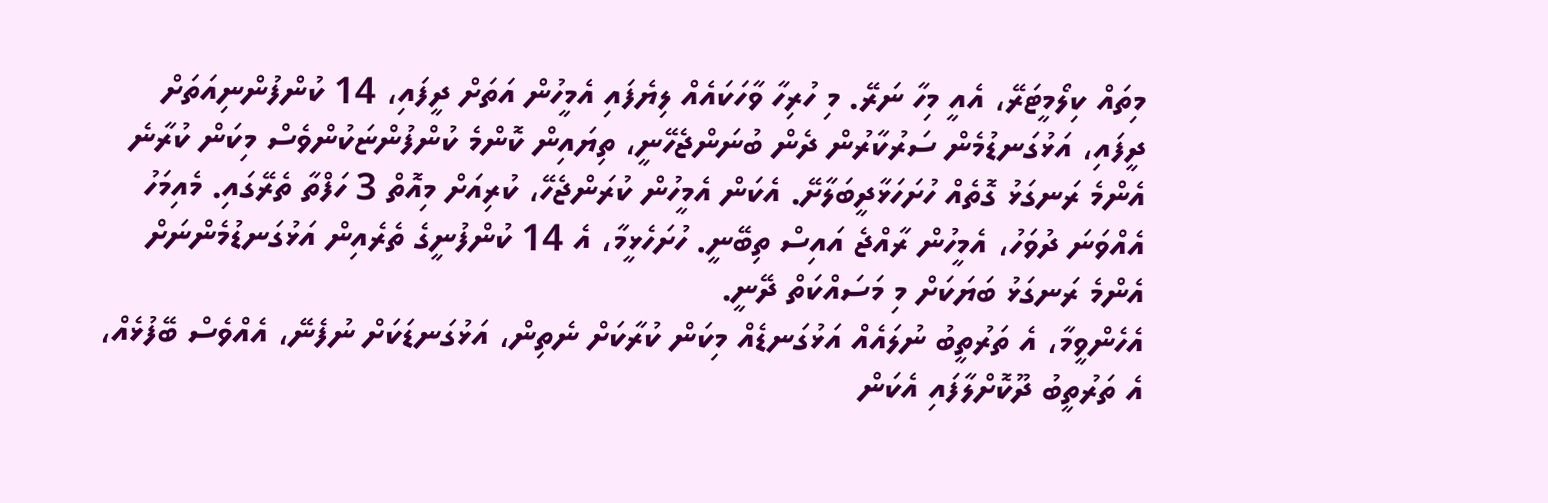މިތައް ކިލޯމީޓަރޭ، އެއީ މިހާ ނަރޭ. މި ހުރިހާ ވާހަކައެއް ލިޔެފައި އެމީހުން އަތަށް ދީފައި، 14 ކުންފުންނިއަތަށް ދީފައި، އަޅުގަނޑުމެން ސަރުކާރުން ދެން ބުނަންޖެހޭނީ، ތިޔައިން ކޮންމެ ކުންފުންޏަކުންވެސް މިކަން ކުރާނެ އެންމެ ރަނގަޅު ގޮތެއް ހުށަހަޅާދީބަލާށޭ. އެކަން އެމީހުން ކުރަންޖެހޭ، ކުރިއަށް މިއޮތް 3 ހަފްތާ ތެރޭގައި. މެއިމަހު އެއްވަނަ ދުވަހު، އެމީހުން ރާއްޖެ އައިސް ތިބޭނީ. ހުށަހެޅީމާ، އެ 14 ކުންފުނީގެ ތެރެއިން އަޅުގަނޑުމެންނަށް އެންމެ ރަނގަޅު ބަޔަކަށް މި މަސައްކަތް ދޭނީ.
އެހެންވީމާ، އެ ތަރުތީބު ނުލައެއް އަޅުގަނޑެއް މިކަން ކުރާކަށް ނެތިން، އަޅުގަނޑަކަށް ނުފެނޭ، އެއްވެސް ބޭފުޅެއް، އެ ތަރުތީބު ދޫކޮށްލާފައި އެކަން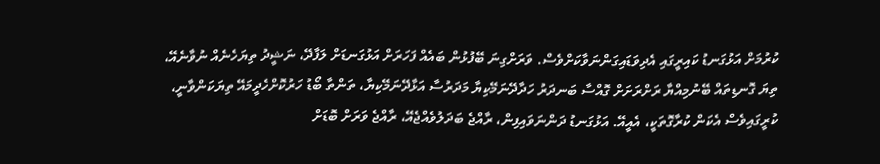ކުރުމަށް އަޅުގަނޑު ކައިރީގައި އެދިވަޑައިގަންނަވާކަށްވެސް. ވަރަށްގިނަ ބޭފުޅުން ބައެއް ފަހަރަށް އަޅުގަނޑަށް ލަފާދޭ، ނަޝީދު ތިޔަހެނެއް ނުވާނެއޭ، ތިޔަ ގޮނޑިތައް ބޭނުމިއްޔާ ރަށްރަށަށް ގޮއްސާ ބަނދަރު ހަދާދޭނަމޭކިޔާ މަދަރުސާ އަޅާދޭނަމޭކިޔާ، ތަންތާ ބޯޑު ހަރުކޮށްހެދީމައޭ ތިޔަކަންވާނީ، ކުރީގައިވެސް އެކަން ކުރާގޮތަކީ، އެއީއޭ. އަޅުގަނޑު ދަންނަވައިފިން، ރާއްޖެ ބަދަލުވެއްޖެއޭ، ރާއްޖެ ވަރަށް ބޮޑަށް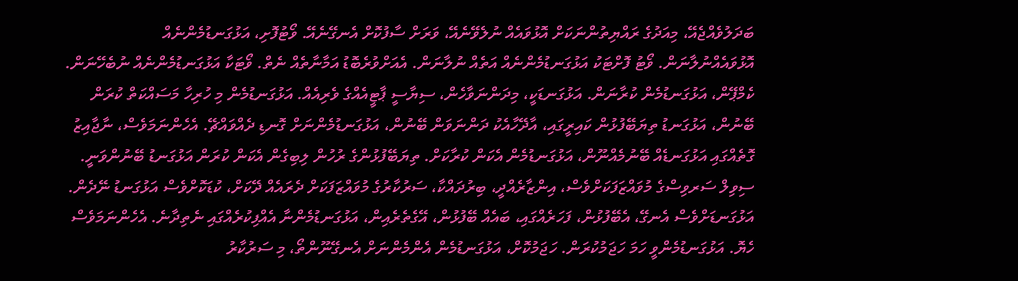ބަދަލުވެއްޖެއޭ، މިއަދުގެ ރައްޔިތުންނަކަށް އޮޅުވައެއް ނުލެވޭނެއޭ، ވަރަށް ސާފުކޮށް އެނގޭނެއޭ. ވޯޓުފޮށި، އަޅުގަނޑުމެންނެއް އޮޅުވައެއްނުލާނަން. ވޯޓު ފޮށްޓަކު އަޅުގަނޑުމެންނެއް އަތެއް ނުލާނަން. އެއަށްވުރެބޮޑު އަމާނާތެއް ނެތް. ވޯޓަކާ އަޅުގަނޑުމެންނެއް ނުބެހޭނަން. ކެމްޕޭން، އަޅުގަނޑުމެން ކުރާނަން. އަޅުގަނޑަކީ، މިދަންނަވާހެން، ސިޔާސީ ޕާޓީއެއްގެ ވެރިއެއް. އަޅުގަނޑުމެން މި ހުރިހާ މަސައްކަތް ކުރަން ބޭނުން، އަޅުގަނޑު ތިޔަބޭފުޅުން ކައިރީގައި، އާދޭހާއެކު ދަންނަވަން ބޭނުން، އަޅުގަނޑުމެންނަށް ގޮނޑި ދެއްވައްޗޭ. އެހެންނަމަވެސް، ނާޖާއިޒު ގޮތެއްގައި އަޅުގަނޑެއް ބޭނުމެއްނޫން، އަޅުގަނޑުމެން އެކަން ކުރާކަށް. ތިޔަބޭފުޅުންގެ ރުހުން ލިބިގެން އެކަން ކުރަން އަޅުގަނޑު ބޭނުންވަނީ. ސިވިލް ސަރވިސްގެ މުވައްޒަފަކަށްވެސް، އިންޒާރެއްދީ، ބިރުދައްކާ، ސަރުކާރުގެ މުވައްޒަފަކަށް ދެރައެއް ދޭކަށް، ކުޑަކޮށްވެސް އަޅުގަނޑު ނޭދެން. އަޅުގަނޑަށްވެސް އެނގޭ، އެބޭފުޅުން، ފަހަރެއްގައި، ބައެއް ބޭފުޅުން، އޭގެތެރެއިން، އަޅުގަނޑުމެންނާ އެއްފިކުރެއްގައި ނެތިދާނެ. އެހެންނަމަވެސް ހެޔޮ. އަޅުގަނޑުމެންވީ ހަމަ ހަޖަމުކުރަން. ހަޖަމުކޮށް، އަޅުގަނޑުމެން އެންމެންނަށް އެނގޭނޫންތޯ، މި ސަރުކާރު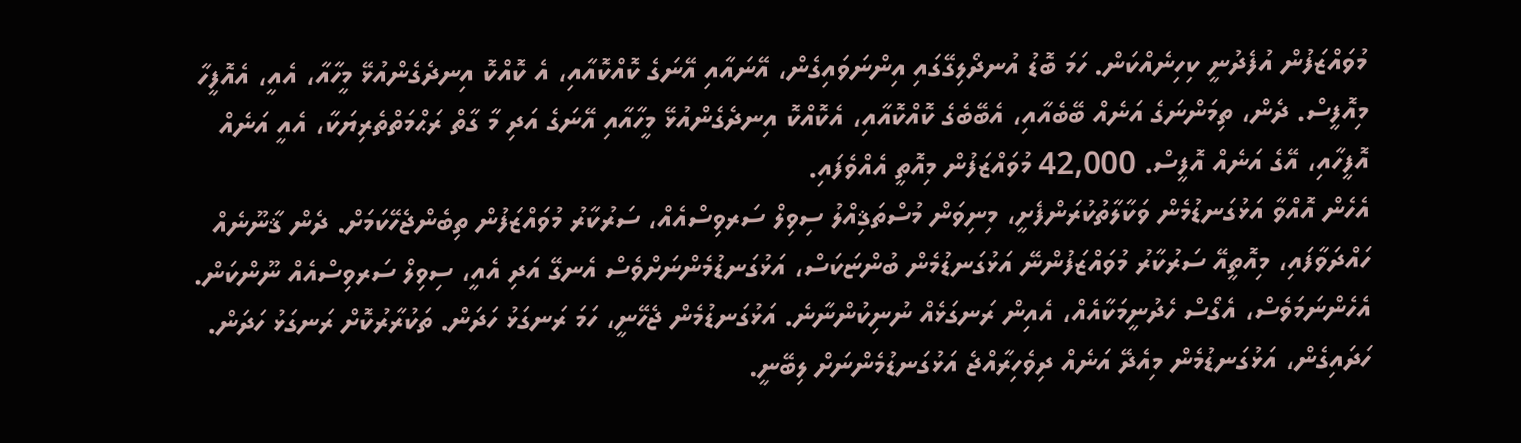މުވައްޒަފުން އުފެދުނީ ކިހިނެއްކަން. ހަމަ ބޮޑު އުނދޯލިގޭގައި އިންނަވައިގެން، އޭނައާއި އޭނަގެ ކޮއްކޮއާއި، އެ ކޮއްކޮ އިނދެގެންއުޅޭ މީހާއާ، އެއީ، އެއޮފީހާ މިއޮފީސް. ދެން، ތިމަންނަގެ އަނެއް ބޭބެއާއި، އެބޭބެގެ ކޮއްކޮއާއި، އެކޮއްކޮ އިނދެގެންއުޅޭ މީހާއާއި އޭނަގެ އަދި މާ ގާތް ރަޙްމަތްތެރިޔަކާ، އެއީ އަނެއް އޮފީހާއި، އޭގެ އަނެއް އޮފީސް. 42,000 މުވައްޒަފުން މިއޮތީ އެއްވެފައި.
އެހެން އޮއްވާ އަޅުގަނޑުމެން ވަކާލާތުކުރަންފެށީ، މިނިވަން މުސްތަޤިއްލު ސިވިލް ސަރވިސްއެއް، ސަރުކާރު މުވައްޒަފުން ތިބެންޖެހޭކަމަށް. ދެން ޤާނޫނެއް ހައްދަވާފައި، މިއޮތީއޭ ސަރުކާރު މުވައްޒަފުންނޭ އަޅުގަނޑުމެން ބުންޏަކަސް، އަޅުގަނޑުމެންނަށްވެސް އެނގޭ އަދި އެއީ، ސިވިލް ސަރވިސްއެއް ނޫންކަން. އެހެންނަމަވެސް، އެގޯސް ހެދުނީމަކާއެއް، އެއިން ރަނގަޅެއް ނުނިކުންނާނެ. އަޅުގަނޑުމެން ޖެހޭނީ، ހަމަ ރަނގަޅު ހަދަން. ތަކުރާރުކޮށް ރަނގަޅު ހަދަން. ހަދައިގެން، އަޅުގަނޑުމެން މިއެދޭ އަނެއް ދިވެހިރާއްޖެ އަޅުގަނޑުމެންނަށް ލިބޭނީ.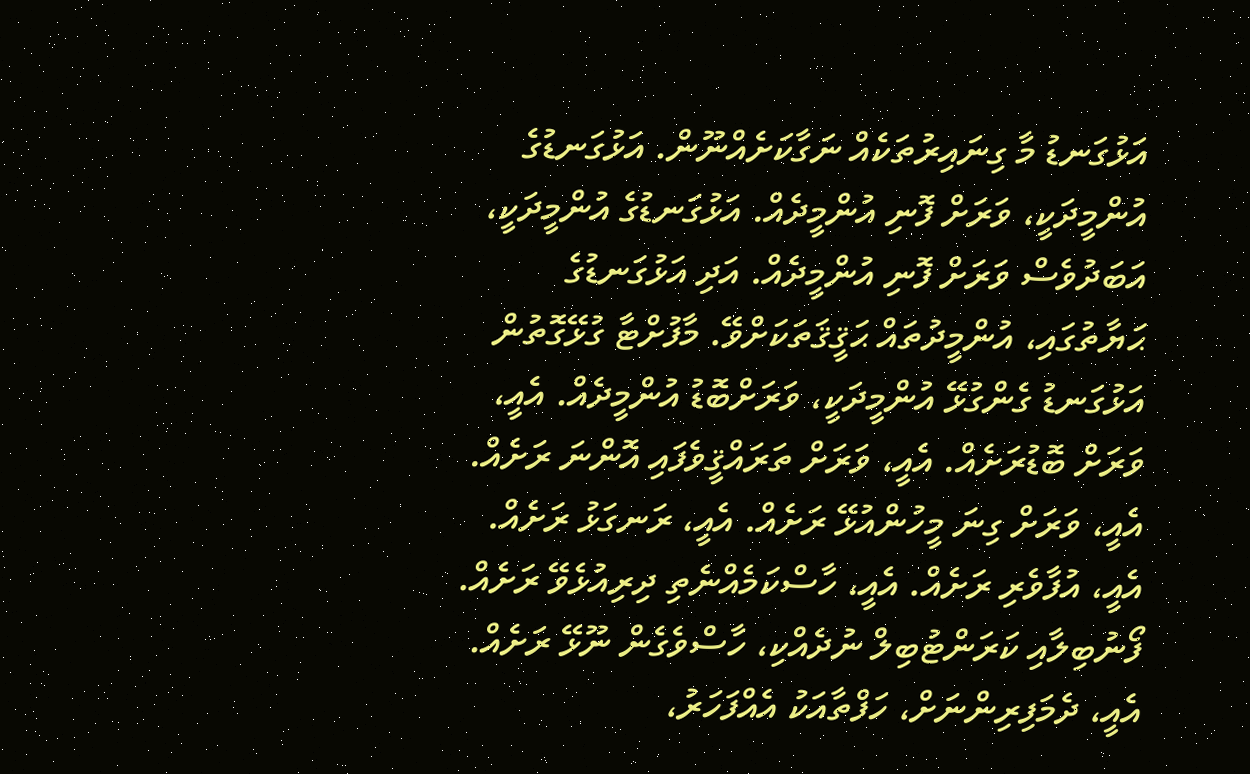އަޅުގަނޑު މާ ގިނައިރުތަކެއް ނަގާކަށެއްނޫން. އަޅުގަނޑުގެ އުންމީދަކީ، ވަރަށް ފޮނި އުންމީދެއް. އަޅުގަނޑުގެ އުންމީދަކީ، އަބަދުވެސް ވަރަށް ފޮނި އުންމީދެއް. އަދި އަޅުގަނޑުގެ ޙަޔާތުގައި، އުންމީދުތައް ޙަޤީޤަތަކަށްވޭ. މާފުށްޓާ ގުޅޭގޮތުން އަޅުގަނޑު ގެންގުޅޭ އުންމީދަކީ، ވަރަށްބޮޑު އުންމީދެއް. އެއީ، ވަރަށް ބޮޑުރަށެއް. އެއީ، ވަރަށް ތަރައްޤީވެފައި އޮންނަ ރަށެއް. އެއީ، ވަރަށް ގިނަ މީހުންއުޅޭ ރަށެއް. އެއީ، ރަނގަޅު ރަށެއް. އެއީ، އުފާވެރި ރަށެއް. އެއީ، ހާސްކަމެއްނެތި ދިރިއުޅެވޭ ރަށެއް. ފޯނުބިލާއި ކަރަންޓުބިލް ނުދެއްކި، ހާސްވެގެން ނޫޅޭ ރަށެއް. އެއީ، ދެމަފިރިންނަށް، ހަފްތާއަކު އެއްފަހަރު،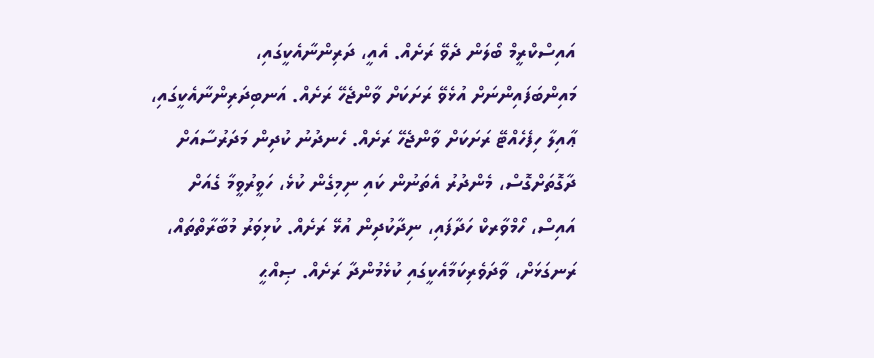އައިސްކްރީމް ބޯލަން ދެވޭ ރަށެއް. އެއީ، ދަރިންނާއެކީގައި، މައިންބަފައިންނަށް އުޅެވޭ ރަށަކަށް ވާންޖެހޭ ރަށެއް. އަނބިދަރިންނާއެކީގައި، ޢާއިލާ ހިފެހެއްޓޭ ރަށަކަށް ވާންޖެހޭ ރަށެއް. ހެނދުނު ކުދިން މަދަރުސާއަށް ދާގޮތަށްގޮސް، މެންދުރު އެތަނުން ކައި ނިމިގެން ކުޅެ، ހަވީރުވީމާ ގެއަށް އައިސް، ހޯމްވާރކް ހަދާފައި، ނިދާކުދިން އުޅޭ ރަށެއް. ކުޅިވަރު މުބާރާތްތައް، ރަނގަޅަށް، ވާދަވެރިކަމާއެކީގައި ކުޅެމުންދާ ރަށެއް. ޞިއްޙީ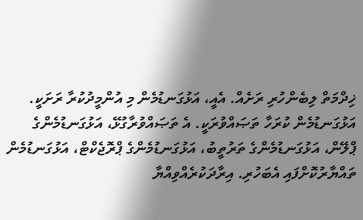ޚިދްމަތް ލިބެންހުރި ރަށެއް. އެއީ، އަޅުގަނޑުމެން މި އުންމީދުކުރާ ރަށަކީ. އަޅުގަނޑުމެން ކުރަހާ ތަޞައްވުރަކީ. އެ ތަޞައްވުރާގުޅޭ، އަޅުގަނޑުމެންގެ ޕްލޭން، އަޅުގަނޑުމެންގެ ތަރުތީބު، އަޅުގަނޑުމެންގެ ޕްރޮޖެކްޓް، އަޅުގަނޑުމެން ތައްޔާރުކޮށްފައި އެބަހުރި. އިރާދަކުރެއްވިއްޔާ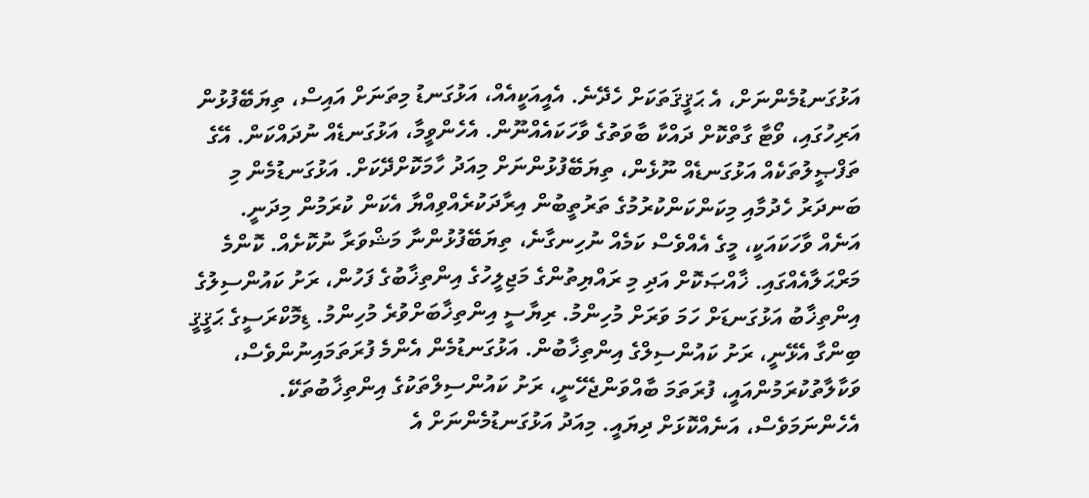އަޅުގަނޑުމެންނަށް، އެ ޙަޤީޤަތަކަށް ހެދޭނެ. އެއީއަކީއެއް، އަޅުގަނޑު މިތަނަށް އައިސް، ތިޔަބޭފުޅުން އަރިހުގައި، ވޯޓާ ގާތްކޮށް ދައްކާ ބާވަތުގެ ވާހަކައެއްނޫން. އެހެންވީމާ، އަޅުގަނޑެއް ނުދައްކަން. އޭގެ ތަފްޞީލުތަކެއް އަޅުގަނޑެއް ނޫޅެން، ތިޔަބޭފުޅުންނަށް މިއަދު ހާމަކޮށްދޭކަށް. އަޅުގަނޑުމެން މި ބަނދަރު ހެދުމާއި މިކަންކަންކުރުމުގެ ތަރުތީބުން އިރާދަކުރެއްވިއްޔާ އެކަން ކުރަމުން މިދަނީ.
އަނެއް ވާހަކައަކީ، މީގެ އެއްވެސް ކަމެއް ނުހިނގާނެ، ތިޔަބޭފުޅުންނާ މަޝްވަރާ ނުކޮށެއް. ކޮންމެ މަރްޙަލާއެއްގައި. ޚާއްޞަކޮށް އަދި މި ރައްޔިތުންގެ މަޖިލީހުގެ އިންތިޚާބުގެ ފަހުން، ރަށު ކައުންސިލުގެ އިންތިޚާބު އަޅުގަނޑަށް ހަމަ ވަރަށް މުހިންމު. ރިޔާސީ އިންތިޚާބަށްވުރެ މުހިންމު. ޑިމޮކްރަސީގެ ޙަޤީޤީ ބިންގާ އެޅޭނީ، ރަށު ކައުންސިލްގެ އިންތިޚާބުން. އަޅުގަނޑުމެން އެންމެ ފުރަތަމައިނުންވެސް، ވަކާލާތުކުރަމުންއައީ، ފުރަތަމަ ބާއްވަންޖެހޭނީ، ރަށު ކައުންސިލްތަކުގެ އިންތިޚާބުތަކޭ. އެހެންނަމަވެސް، އަނެއްކޮޅަށް ދިޔައީ. މިއަދު އަޅުގަނޑުމެންނަށް އެ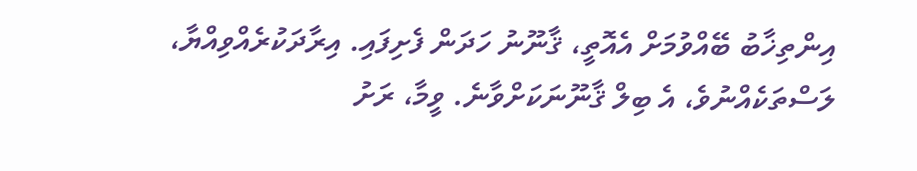އިންތިޚާބު ބޭއްވުމަށް އެއޮތީ، ޤާނޫނު ހަދަން ފެށިފައި. އިރާދަކުރެއްވިއްޔާ، ލަސްތަކެއްނުވެ، އެ ބިލް ޤާނޫނަކަށްވާނެ. ވީމާ، ރަށު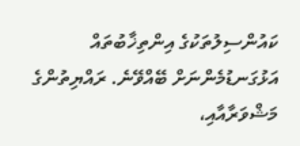ކައުންސިލުތަކުގެ އިންތިޚާބުތައް އަޅުގަނޑުމެންނަށް ބޭއްވޭނެ. ރައްޔިތުންގެ މަޝްވަރާއާއި،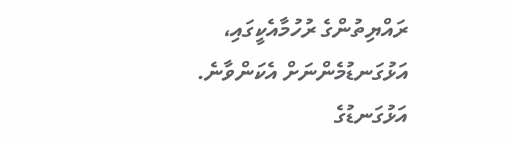ރައްޔިތުންގެ ރުހުމާއެކީގައި، އަޅުގަނޑުމެންނަށް އެކަންވާނެ.
އަޅުގަނޑުގެ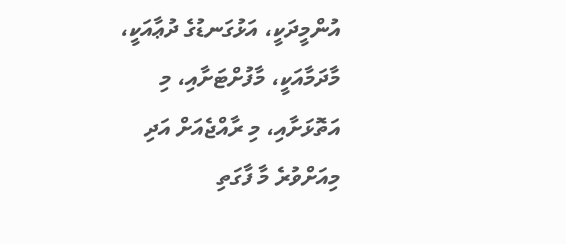އުންމީދަކީ، އަޅުގަނޑުގެ ދުޢާއަކީ، މާދަމާއަކީ، މާފުށްޓަށާއި، މި އަތޮޅަށާއި، މި ރާއްޖެއަށް އަދި މިއަށްވުރެ މާ ފާގަތި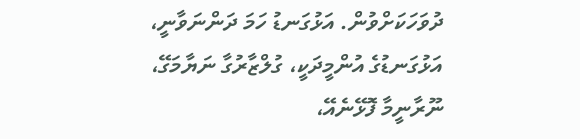ދުވަހަކަށްވުން. އަޅުގަނޑު ހަމަ ދަންނަވާނީ، އަޅުގަނޑުގެ އުންމީދަކީ، ގުލްޒާރުގާ ނަޔާމަގޭ، ނޫރާނީމާ ފޮޅޭނެއޭ،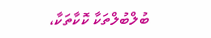ބުލްބުލްތަކާ ކޮކާތަކާ،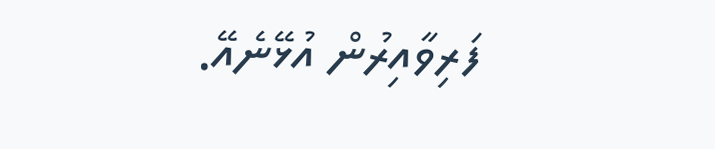ފަރިވާއިރުން އުޅޭނެއޭ.